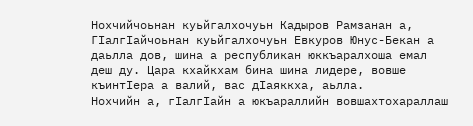Нохчийчоьнан куьйгалхочуьн Кадыров Рамзанан а, ГIалгIайчоьнан куьйгалхочуьн Евкуров Юнус-Бекан а даьлла дов, шина а республикан юккъаралхоша емал деш ду. Цара кхайкхам бина шина лидере, вовше къинтIера а валий, вас дIаяккха, аьлла.
Нохчийн а, гIалгIайн а юкъараллийн вовшахтохараллаш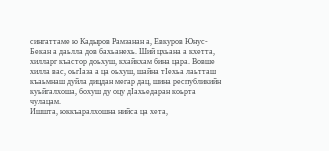сингаттаме ю Кадыров Рамзанан а, Евкуров Юнус-Бекан а даьлла дов бахьанехь. Ший цхьана а кхетта, хилларг къастор доьхуш, кхайкхам бина цара. Вовше хилла вас, оьгIаза а ца оьхуш, шайна тIехьа лаьтташ къаьмнаш дуйла дицдан мегар дац, шина республикийн куьйгалхоша, бохуш ду оцу дIахьедаран коьрта чулацам.
Ишшта, юккъаралхошна нийса ца хета,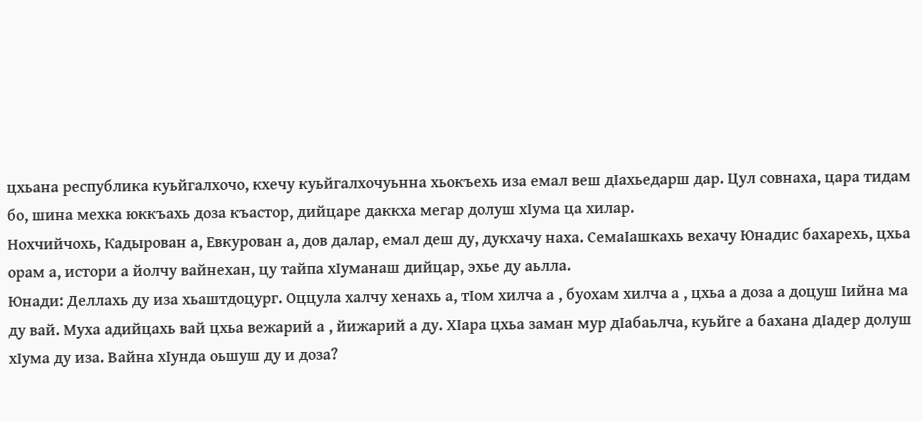цхьана республика куьйгалхочо, кхечу куьйгалхочуьнна хьокъехь иза емал веш дIахьедарш дар. Цул совнаха, цара тидам бо, шина мехка юккъахь доза къастор, дийцаре даккха мегар долуш хIума ца хилар.
Нохчийчохь, Кадырован а, Евкурован а, дов далар, емал деш ду, дукхачу наха. СемаIашкахь вехачу Юнадис бахарехь, цхьа орам а, истори а йолчу вайнехан, цу тайпа хIуманаш дийцар, эхье ду аьлла.
Юнади: Деллахь ду иза хьаштдоцург. Оццула халчу хенахь а, тIом хилча а , буохам хилча а , цхьа а доза а доцуш Iийна ма ду вай. Муха адийцахь вай цхьа вежарий а , йижарий а ду. ХIара цхьа заман мур дIабаьлча, куьйге а бахана дIадер долуш хIума ду иза. Вайна хIунда оьшуш ду и доза?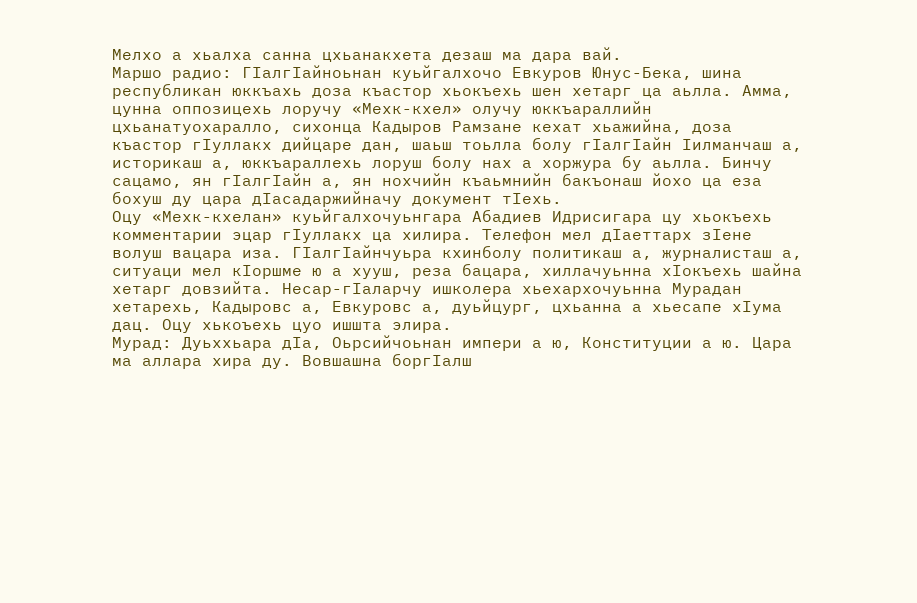Мелхо а хьалха санна цхьанакхета дезаш ма дара вай.
Маршо радио: ГIалгIайноьнан куьйгалхочо Евкуров Юнус-Бека, шина республикан юккъахь доза къастор хьокъехь шен хетарг ца аьлла. Амма, цунна оппозицехь лоручу «Мехк-кхел» олучу юккъараллийн цхьанатуохаралло, сихонца Кадыров Рамзане кехат хьажийна, доза къастор гIуллакх дийцаре дан, шаьш тоьлла болу гIалгIайн Iилманчаш а, историкаш а, юккъараллехь лоруш болу нах а хоржура бу аьлла. Бинчу сацамо, ян гIалгIайн а, ян нохчийн къаьмнийн бакъонаш йохо ца еза бохуш ду цара дIасадаржийначу документ тIехь.
Оцу «Мехк-кхелан» куьйгалхочуьнгара Абадиев Идрисигара цу хьокъехь комментарии эцар гIуллакх ца хилира. Телефон мел дIаеттарх зIене волуш вацара иза. ГIалгIайнчуьра кхинболу политикаш а, журналисташ а, ситуаци мел кIоршме ю а хууш, реза бацара, хиллачуьнна хIокъехь шайна хетарг довзийта. Несар-гIаларчу ишколера хьехархочуьнна Мурадан хетарехь, Кадыровс а, Евкуровс а, дуьйцург, цхьанна а хьесапе хIума дац. Оцу хькоъехь цуо ишшта элира.
Мурад: Дуьххьара дIа, Оьрсийчоьнан импери а ю, Конституции а ю. Цара ма аллара хира ду. Вовшашна боргIалш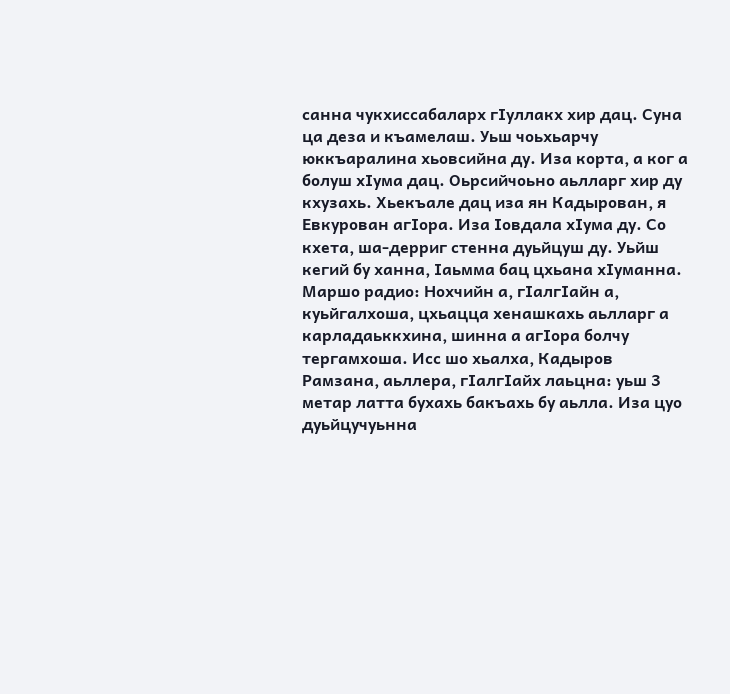санна чукхиссабаларх гIуллакх хир дац. Суна ца деза и къамелаш. Уьш чоьхьарчу юккъаралина хьовсийна ду. Иза корта, а ког а болуш хIума дац. Оьрсийчоьно аьлларг хир ду кхузахь. Хьекъале дац иза ян Кадырован, я Евкурован агIора. Иза Iовдала хIума ду. Со кхета, ша-дерриг стенна дуьйцуш ду. Уьйш кегий бу ханна, Iаьмма бац цхьана хIуманна.
Маршо радио: Нохчийн а, гIалгIайн а, куьйгалхоша, цхьацца хенашкахь аьлларг а карладаьккхина, шинна а агIора болчу тергамхоша. Исс шо хьалха, Кадыров Рамзана, аьллера, гIалгIайх лаьцна: уьш 3 метар латта бухахь бакъахь бу аьлла. Иза цуо дуьйцучуьнна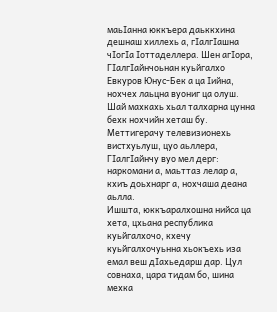маьIанна юккъера даьккхина дешнаш хиллехь а, гIалгIашна чIогIа Iоттаделлера. Шен агIора, ГIалгIайнчоьнан куьйгалхо Евкуров Юнус-Бек а ца Iийна, нохчех лаьцна вуониг ца олуш. Шай махкахь хьал талхарна цунна бехк нохчийн хеташ бу. Меттигерачу телевизионехь вистхуьлуш, цуо аьллера, ГIалгIайнчу вуо мел дерг: наркомани а, маьттаз лелар а, кхиъ доьхнарг а, нохчаша деана аьлла.
Ишшта, юккъаралхошна нийса ца хета, цхьана республика куьйгалхочо, кхечу куьйгалхочуьнна хьокъехь иза емал веш дIахьедарш дар. Цул совнаха, цара тидам бо, шина мехка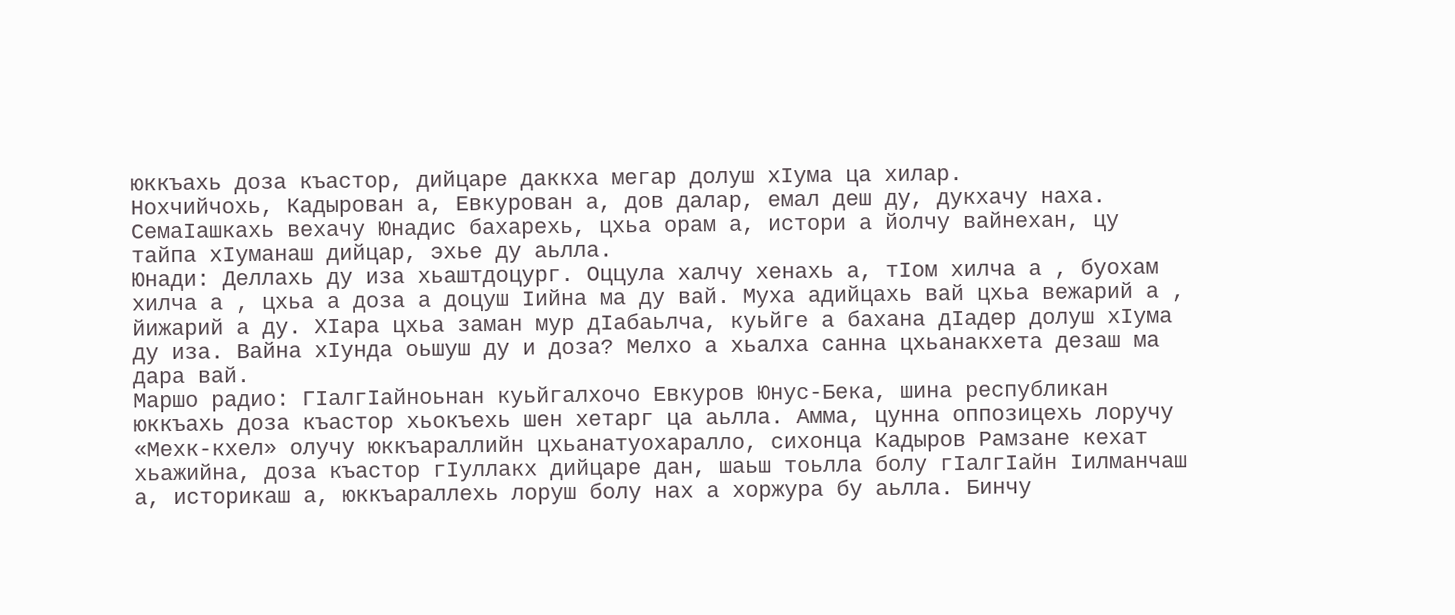юккъахь доза къастор, дийцаре даккха мегар долуш хIума ца хилар.
Нохчийчохь, Кадырован а, Евкурован а, дов далар, емал деш ду, дукхачу наха. СемаIашкахь вехачу Юнадис бахарехь, цхьа орам а, истори а йолчу вайнехан, цу тайпа хIуманаш дийцар, эхье ду аьлла.
Юнади: Деллахь ду иза хьаштдоцург. Оццула халчу хенахь а, тIом хилча а , буохам хилча а , цхьа а доза а доцуш Iийна ма ду вай. Муха адийцахь вай цхьа вежарий а , йижарий а ду. ХIара цхьа заман мур дIабаьлча, куьйге а бахана дIадер долуш хIума ду иза. Вайна хIунда оьшуш ду и доза? Мелхо а хьалха санна цхьанакхета дезаш ма дара вай.
Маршо радио: ГIалгIайноьнан куьйгалхочо Евкуров Юнус-Бека, шина республикан юккъахь доза къастор хьокъехь шен хетарг ца аьлла. Амма, цунна оппозицехь лоручу «Мехк-кхел» олучу юккъараллийн цхьанатуохаралло, сихонца Кадыров Рамзане кехат хьажийна, доза къастор гIуллакх дийцаре дан, шаьш тоьлла болу гIалгIайн Iилманчаш а, историкаш а, юккъараллехь лоруш болу нах а хоржура бу аьлла. Бинчу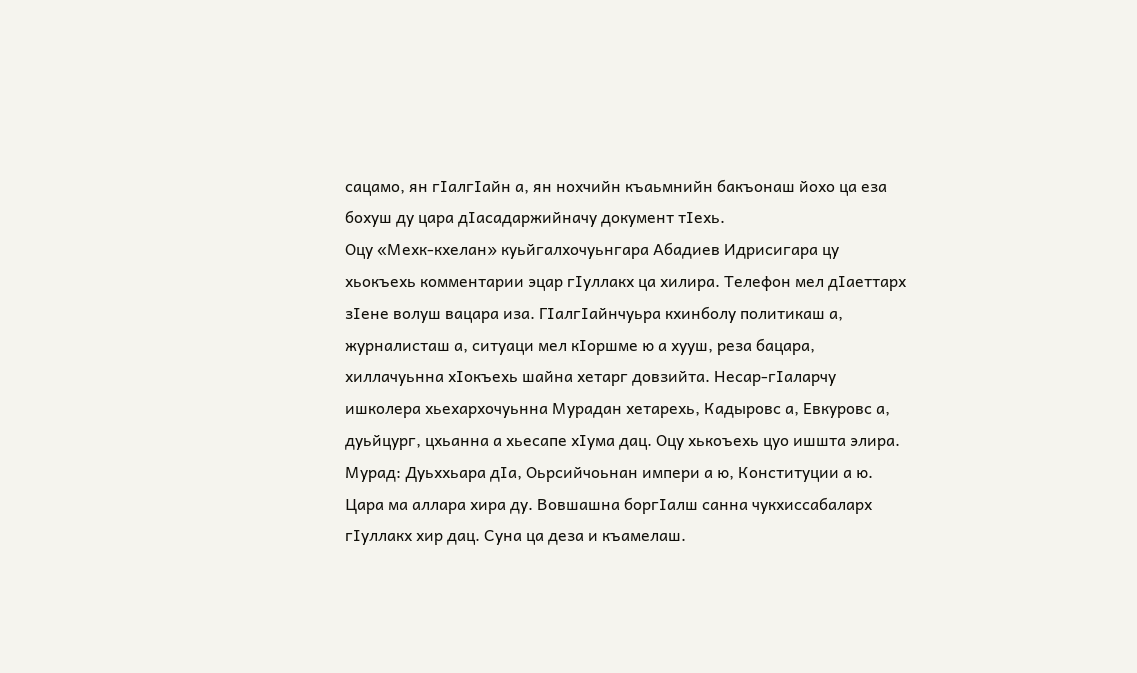сацамо, ян гIалгIайн а, ян нохчийн къаьмнийн бакъонаш йохо ца еза бохуш ду цара дIасадаржийначу документ тIехь.
Оцу «Мехк-кхелан» куьйгалхочуьнгара Абадиев Идрисигара цу хьокъехь комментарии эцар гIуллакх ца хилира. Телефон мел дIаеттарх зIене волуш вацара иза. ГIалгIайнчуьра кхинболу политикаш а, журналисташ а, ситуаци мел кIоршме ю а хууш, реза бацара, хиллачуьнна хIокъехь шайна хетарг довзийта. Несар-гIаларчу ишколера хьехархочуьнна Мурадан хетарехь, Кадыровс а, Евкуровс а, дуьйцург, цхьанна а хьесапе хIума дац. Оцу хькоъехь цуо ишшта элира.
Мурад: Дуьххьара дIа, Оьрсийчоьнан импери а ю, Конституции а ю. Цара ма аллара хира ду. Вовшашна боргIалш санна чукхиссабаларх гIуллакх хир дац. Суна ца деза и къамелаш.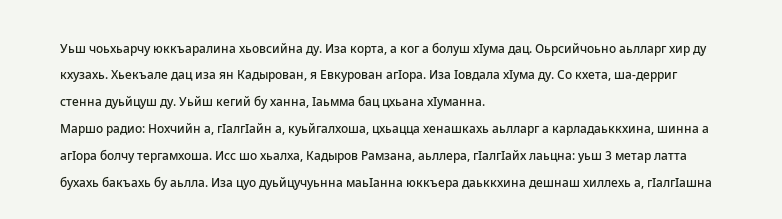Уьш чоьхьарчу юккъаралина хьовсийна ду. Иза корта, а ког а болуш хIума дац. Оьрсийчоьно аьлларг хир ду кхузахь. Хьекъале дац иза ян Кадырован, я Евкурован агIора. Иза Iовдала хIума ду. Со кхета, ша-дерриг стенна дуьйцуш ду. Уьйш кегий бу ханна, Iаьмма бац цхьана хIуманна.
Маршо радио: Нохчийн а, гIалгIайн а, куьйгалхоша, цхьацца хенашкахь аьлларг а карладаьккхина, шинна а агIора болчу тергамхоша. Исс шо хьалха, Кадыров Рамзана, аьллера, гIалгIайх лаьцна: уьш 3 метар латта бухахь бакъахь бу аьлла. Иза цуо дуьйцучуьнна маьIанна юккъера даьккхина дешнаш хиллехь а, гIалгIашна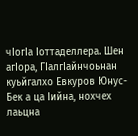чIогIа Iоттаделлера. Шен агIора, ГIалгIайнчоьнан куьйгалхо Евкуров Юнус-Бек а ца Iийна, нохчех лаьцна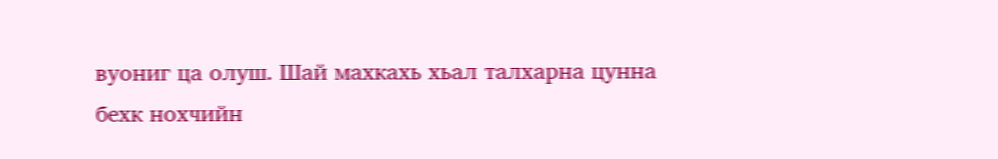вуониг ца олуш. Шай махкахь хьал талхарна цунна бехк нохчийн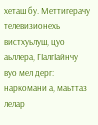хеташ бу. Меттигерачу телевизионехь вистхуьлуш, цуо аьллера, ГIалгIайнчу вуо мел дерг: наркомани а, маьттаз лелар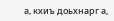а, кхиъ доьхнарг а,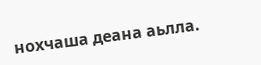нохчаша деана аьлла.